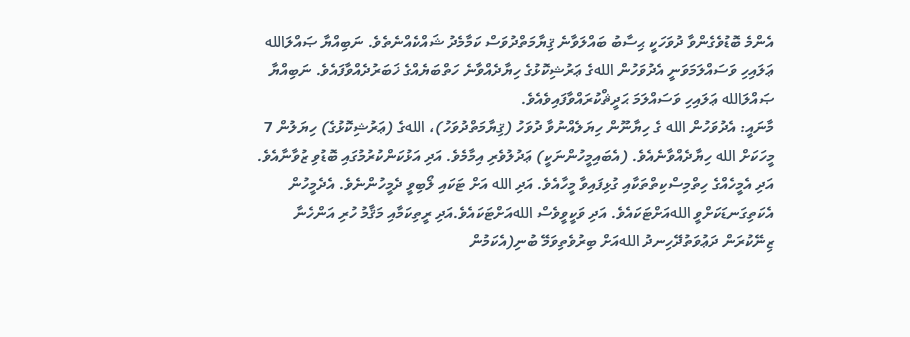އެންމެ ބޮޑުވެގެންވާ ދުވަހަކީ ޙިސާބު ބައްލަވާނެ ޤިޔާމަތްދުވަސް ކަމާމެދު ޝައްކެއްނެތެވެ. ނަބިއްޔާ ޞައްލަالله ޢަލައިހި ވަސައްލަމަވަނީ އެދުވަހުން اللهގެ ޢަރުޝިކޮޅުގެ ހިޔާދެއްވާނެ ހަތްބަޔެއްގެ ޚަބަރުދެއްވާފައެވެ. ނަބިއްޔާ ޞައްލަالله ޢަލައިހި ވަސައްލަމަ ޙަދީޘްކުރައްވާފައިވެއެވެ.
މާނައީ: އެދުވަހުން الله ގެ ހިޔާނޫން ހިޔަލެއްނުވާ ދުވަހު (ޤިޔާމަތްދުވަހު)، اللهގެ (ޢަރުޝިކޮޅުގެ) ހިޔަލުން 7 މީހަކަށް الله ހިޔާދެއްވާނެއެވެ. (އެބައިމީހުންނަކީ) ޢަދުލުވެރި އިމާމެވެ. އަދި އަޅުކަންކުރުމުގައި ބޮޑުވި ޒުވާނާއެވެ. އަދި އެމީހެއްގެ ހިތްމިސްކިތްތަކާއި ގުޅިފައިވާ މީހާއެވެ. އަދި الله އަށް ޓަކައި ލޯބިވީ ދެމީހުންނެވެ. އެދެމީހުން އެކަތިގަނޑަކަށްވީ اللهއަށްޓަކައެވެ. އަދި ވަކީވީވެސް اللهއަށްޓަކައެވެ.އަދި ރީތިކަމާއި މަޤާމު ހުރި އަންހެނާ ޒިނޭކުރަން ދަޢުވަތުދޭހިނދު اللهއަށް ބިރުވެތިވަމޭ ބުނި(އެކަމުން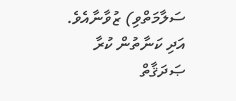ސަލާމަތްވި) ޒުވާނާއެވެ. އަދި ކަނާތުން ކުރާ ޞަދަޤާތް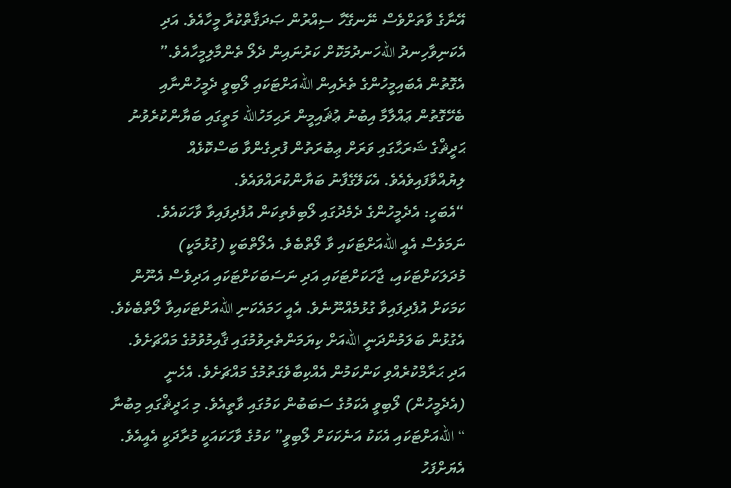އޭނާގެ ވާތަށްވެސް ނޭނގޭހާ ސިއްރުން ޞަދަޤާތްކުރާ މީހާއެވެ. އަދި އެކަނިވާހިނދު اللهހަނދުމަކޮށް ކަރުނައިން ދެލޯ ތެންމާލިމީހާއެވެ.”
އެގޮތުން އެބައިމީހުންގެ ތެރެއިން اللهއަށްޓަކައި ލޯބިވީ ދެމީހުންނާއި ބެހޭގޮތުން ޢައްލާމާ އިބުނު ޢުޘައިމީން ރަޙިމަހުالله މަތީގައި ބަޔާންކުރެވުނު ޙަދީޘްގެ ޝަރަޙާގައި ވަރަށް ޢިބުރަތުން ފުރިގެންވާ ބަސްކޮޅެއް ލިޔުއްވާފައިވެއެވެ. އެކަލޭގެފާނު ބަޔާންކުރައްވައެވެ.
“އެބަހީ: އެދެމީހުންގެ ދެމެދުގައި ލޯބިވެތިކަން އުފެދިފައިވާ ވާހަކައެވެ. ނަމަވެސް އެއީ اللهއަށްޓަކައި ވާ ލޯތްބެވެ. އެލޯތްބަކީ (ގުޅުމަކީ) މުދަލަކަށްޓަކައި، ޖާހަކަށްޓަކައި އަދި ނަސަބަކަށްޓަކައި އަދިވެސް އެނޫން ކަމަކަށް އުފެދިފައިވާ ގުޅުމެއްނޫނެވެ. އެއީ ހަމައެކަނި اللهއަށްޓަކައިވާ ލޯތްބެކެވެ. އެގުޅުން ބަލަމުންދަނީ اللهއަށް ކިޔަމަންތެރިވުމުގައި ޤާއިމުވުމުގެ މައްޗަށެވެ. އަދި ޙަރާމްކުރެއްވި ކަންކަމުން އެއްކިބާވެގަތުމުގެ މައްޗަށެވެ. އެހެނީ (އެދެމީހުން) ލޯބިވީ އެކަމުގެ ސަބަބުން ކަމުގައި ވާތީއެވެ. މި ޙަދީޘްގައި މިބުނާ “اللهއަށްޓަކައި އެކަކު އަނެކަކަށް ލޯބިވީ” ކަމުގެ ވާހަކައަކީ މުރާދަކީ އެއީއެވެ.
އެޔަށްފަހު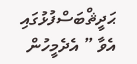ޙަދީޘްބަސްފުޅުގައި އެވާ ” އެދެމީހުން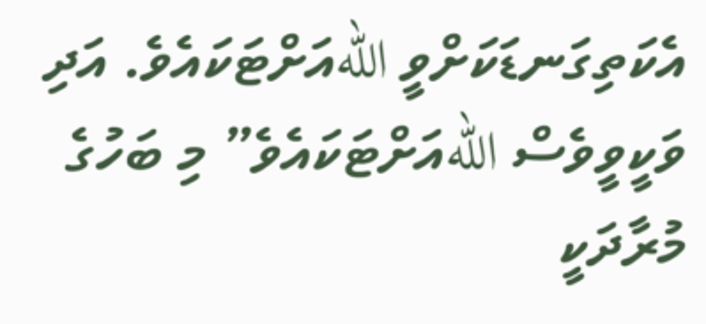އެކަތިގަނޑަކަށްވީ اللهއަށްޓަކައެވެ. އަދި ވަކީވީވެސް اللهއަށްޓަކައެވެ” މި ބަހުގެ މުރާދަކީ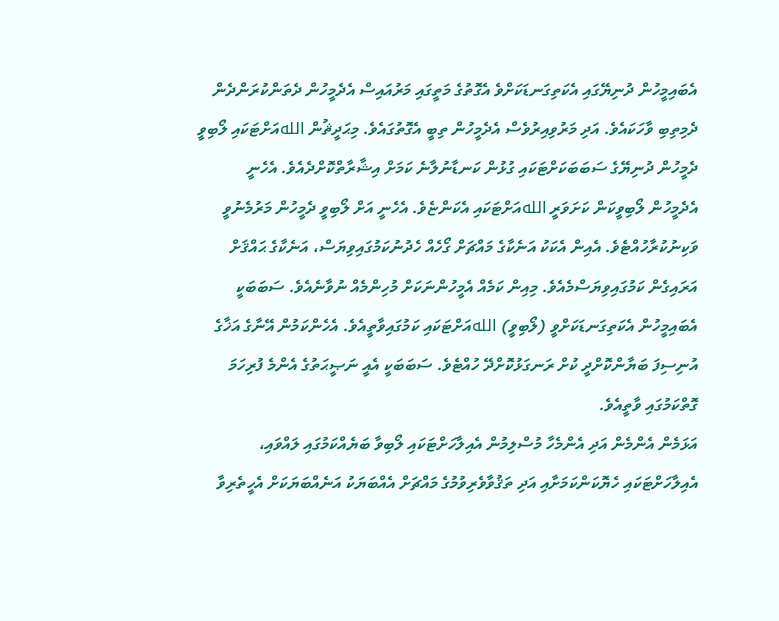އެބައިމީހުން ދުނިޔޭގައި އެކަތިގަނޑަކަށްވެ އެގޮތުގެ މަތީގައި މަރުއައިސް އެދެމީހުން ދެތަންކުރަންދެން ދެމިތިބި ވާހަކައެވެ. އަދި މަރުވިއިރުވެސް އެދެމީހުން ތިބީ އެގޮތުގައެވެ. މިޙަދީޘުން اللهއަށްޓަކައި ލޯބިވީ ދެމީހުން ދުނިޔޭގެ ސަބަބަކަށްޓަކައި ގުޅުން ކަނޑާނުލާނެ ކަމަށް އިޝާރާތްކޮށްދެއެވެ. އެހެނީ އެދެމީހުން ލޯބިވީކަން ކަށަވަރީ اللهއަށްޓަކައި އެކަންޏެވެ. އެހެނީ އަށް ލޯބިވީ ދެމީހުން މަރުމެނުވީ ވަކިނުކުރާހުއްޓެވެ. އެއިން އެކަކު އަނެކާގެ މައްޗަށް ގޯހެއް ހެދުނުކަމުގައިވިޔަސް، އަނެކާގެ ޙައްޤަށް އަރައިގެން ކަމުގައިވިޔަސްމެއެވެ. މިއިން ކަމެއް އެމީހުންނަކަށް މުހިންމެއް ނުވާނެއެވެ. ސަބަބަކީ އެބައިމީހުން އެކަތިގަނޑަކަށްވީ (ލޯބިވީ) اللهއަށްޓަކައި ކަމުގައިވާތީއެވެ. އެހެންކަމުން އޭނާގެ އަޚާގެ އުނިސިފަ ބަޔާންކޮށްދީ ކުށް ރަނގަޅުކޮށްދޭ ހުއްޓެވެ. ސަބަބަކީ އެއީ ނަޞީޙަތުގެ އެންމެ ފުރިހަމަ ގޮތްކަމުގައި ވާތީއެވެ.
އަޅަމެން އެންމެން އަދި އެންމެހާ މުސްލިމުން އެއިލާހަށްޓަކައި ލޯބިވާ ބަޔެއްކަމުގައި ލައްވައި، އެއިލާހަށްޓަކައި ހެޔޮކަންކަމަށާއި އަދި ތަޤުވާވެރިވުމުގެ މައްޗަށް އެއްބަޔަކު އަނެއްބަޔަކަށް އެހީތެރިވާ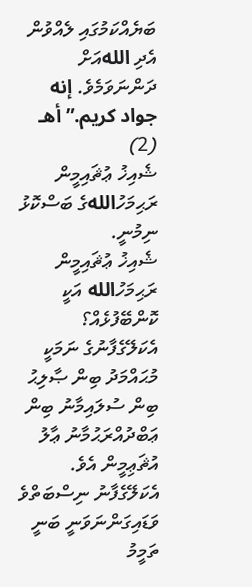ބަޔެއްކަމުގައި ލެއްވުން އެދި اللهއަށް ދަންނަވަމެވެ. إنه جواد كريم.” أهـ (2)
ޝެއިޚު ޢުޘައިމީން ރަޙިމަހުاللهގެ ބަސްކޮޅު ނިމުނީ.
ޝެއިޚު ޢުޘައިމީން ރަޙިމަހުالله އަކީ ކޮންބޭފުޅެއް؟
އެކަލޭގެފާނުގެ ނަމަކީ މުޙައްމަދު ބިން ޞާލިޙު ބިން ސުލައިމާނު ބިން ޢަބްދުއްރަޙުމާނު ޢާލު އުޘަޢިމީން އެވެ. އެކަލޭގެފާނު ނިސްބަތްވެ ވަޑައިގަންނަވަނީ ބަނީ ތަމީމު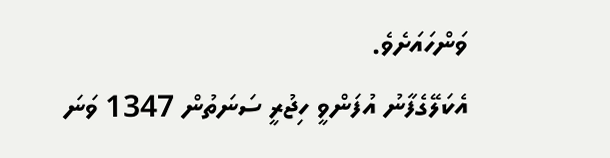ވަންހައަށެވެ.
އެކަލޭގެފާނު އުފަންވީ ހިޖުރީ ސަނަތުން 1347 ވަނަ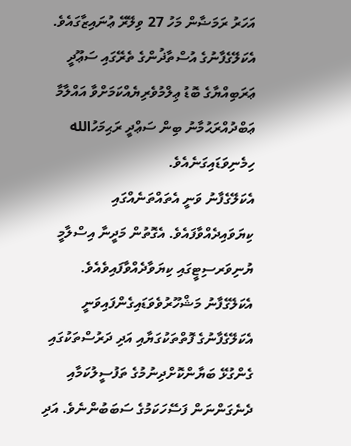އަހަރު ރަމަޟާން މަހު 27 ވިލޭރޭ ޢުނައިޒާގައެވެ.
އެކަލޭގެފާނުގެ އުސްތާޛުންގެ ތެރޭގައި ސަޢޫދީ ޢަރަބިއްޔާގެ ބޮޑު ޢިލްމުވެރިޔެއްކަމަށްވާ އައްލާމާ ޢަބްދުއްރަޙުމާނު ބިން ސަޢްދީ ރަޙިމަހުالله ހިމެނިވަޑައިގަނެއެވެ.
އެކަލޭގެފާނު ވަނީ އެތައްތަނެއްގައި ކިޔަވައިދެއްވާފައެވެ. އެގޮތުން މަދީނާ އިސްލާމީ ޔުނިވަރސިޓީގައި ކިޔަވާދެއްވާފައިވެއެވެ.
އެކަލޭގެފާނު މަޝްހޫރުވެވަޑައިގެންފައިވަނީ އެކަލޭގެފާނުގެ ފޮތްތަކުގަޔާއި އަދި ދަރުސްތަކުގައި ގެންގުޅޭ ބަޔާންކޮށްދިނުމުގެ ތަފުސީލުކަމާއި ދެނެގަންނަން ފަސޭހަކަމުގެ ސަބަބުންނެވެ. އަދި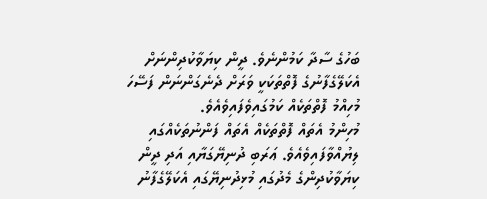ބަހުގެ ސާދާ ކަމުންނެވެ. ދީން ކިޔަވާކުދިންނަށް އެކަލޭގެފާނުގެ ފޮތްތަކަކީ ވަރަށް ދެނެގަންނަން ފަސޭހަ މުހިއްމު ފޮތްތަކެއް ކަމުގައިވެފައިވެއެވެ.
މުހިންމު އެތައް ފޮތްތަކެއް އެތައް ފަންނުތަކެއްގައި ލިޔުއްވާފައިވެއެވެ. ޢަރަބި ދުނިޔޭގަޔާއި އަދި ދީން ކިޔަވާކުދިންގެ މެދުގައި މުޅިދުނިޔޭގައި އެކަލޭގެފާނު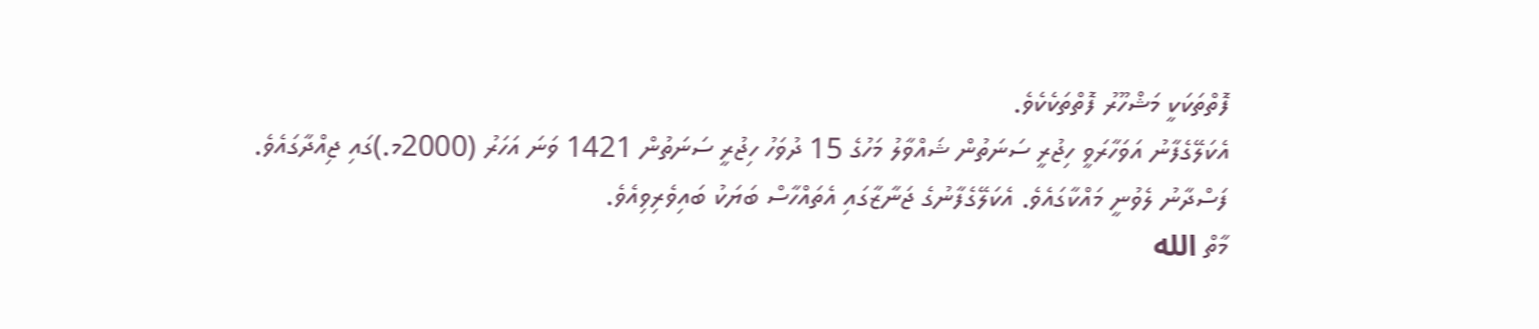ފޮތްތަކަކީ މަޝްހޫރު ފޮތްތަކެކެވެ.
އެކަލޭގެފާނު އަވަހާރަވީ ހިޖުރީ ސަނަތުން ޝައްވާލު މަހުގެ 15 ދުވަހު ހިޖުރީ ސަނަތުން 1421 ވަނަ އަހަރު (2000މ.)ގައި ޖިއްދާގައެވެ. ފަސްދާނު ލެވުނީ މައްކާގައެވެ. އެކަލޭގެފާނުގެ ޖަނާޒާގައި އެތައްހާސް ބަޔަކު ބައިވެރިވިއެވެ.
މާތް الله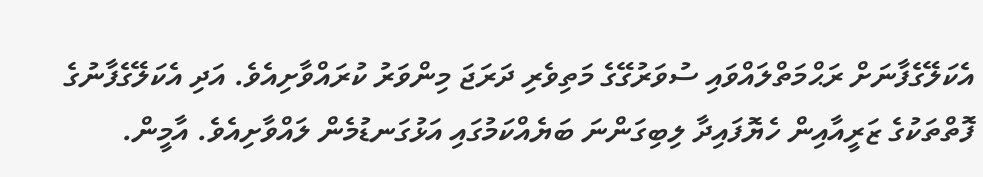އެކަލޭގެފާނަށް ރަޙްމަތްލައްވައި ސުވަރުގޭގެ މަތިވެރި ދަރަޖަ މިންވަރު ކުރައްވާށިއެވެ. އަދި އެކަލޭގެފާނުގެ ފޮތްތަކުގެ ޒަރީއާއިން ހެޔޮފައިދާ ލިބިގަންނަ ބަޔެއްކަމުގައި އަޅުގަނޑުމެން ލައްވާށިއެވެ. އާމީން.